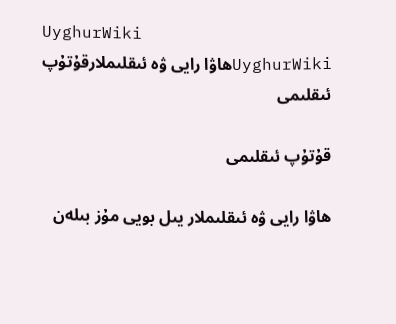UyghurWiki
UyghurWikiھاۋا رايى ۋە ئىقلىملارقۇتۇپ ئىقلىمى

قۇتۇپ ئىقلىمى

ھاۋا رايى ۋە ئىقلىملار يىل بويى مۇز بىلەن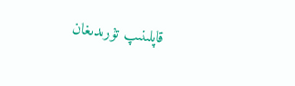قاپلىنىپ تۇرىدىغان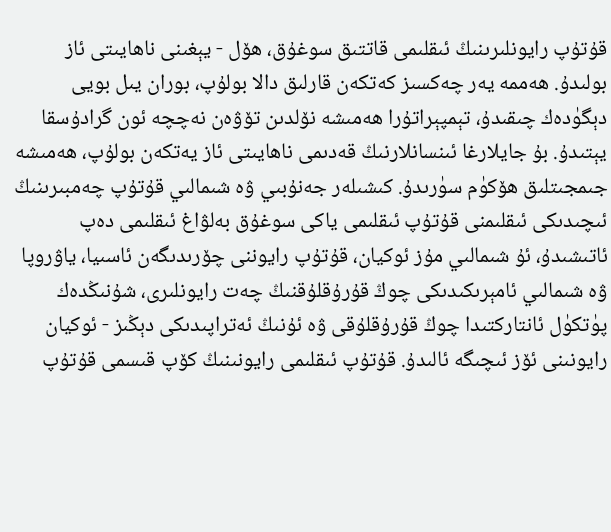قۇتۇپ رايونلىرىنىڭ ئىقلىمى قاتتىق سوغۇق، ھۆل - يېغىنى ناھايىتى ئاز بولىدۇ. ھەممە يەر چەكسىز كەتكەن قارلىق دالا بولۇپ، بوران يىل بويى دېگۈدەك چىقىدۇ، تېمپېراتۇرا ھەمىشە نۆلدىن تۆۋەن نەچچە ئون گرادۇسقا يېتىدۇ. بۇ جايلارغا ئىنسانلارنىڭ قەدىمى ناھايىتى ئاز يەتكەن بولۇپ، ھەمىشە جىمجىتلىق ھۆكۈم سۈرىدۇ. كىشىلەر جەنۇبىي ۋە شىمالىي قۇتۇپ چەمبىرىنىڭ ئىچىدىكى ئىقلىمنى قۇتۇپ ئىقلىمى ياكى سوغۇق بەلۋاغ ئىقلىمى دەپ ئاتىشىدۇ، ئۇ شىمالىي مۇز ئوكيان، قۇتۇپ رايوننى چۆرىدىگەن ئاسىيا، ياۋروپا ۋە شىمالىي ئامېرىكىدىكى چوڭ قۇرۇقلۇقنىڭ چەت رايونلىرى، شۇنىڭدەك پۈتكۈل ئانتاركتىدا چوڭ قۇرۇقلۇقى ۋە ئۇنىڭ ئەتراپىدىكى دېڭىز - ئوكيان رايونىنى ئۆز ئىچىگە ئالىدۇ. قۇتۇپ ئىقلىمى رايونىنىڭ كۆپ قىسمى قۇتۇپ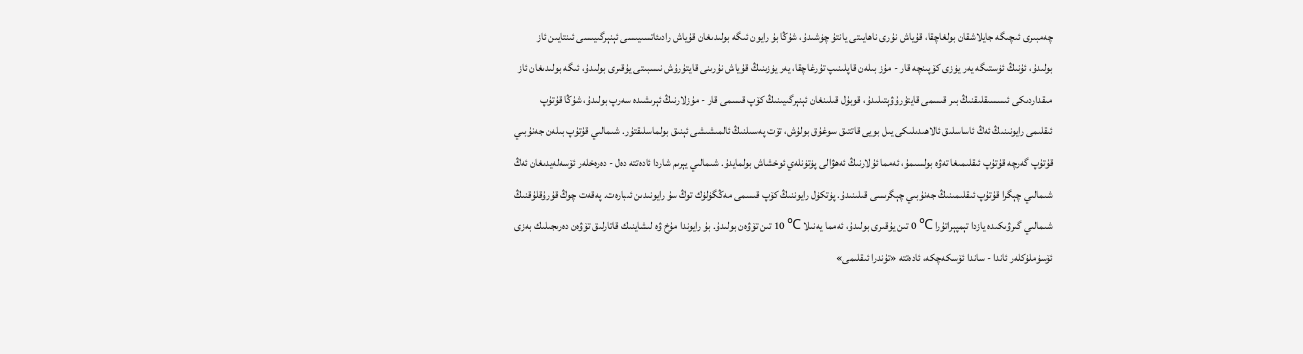چەمبىرى ئىچىگە جايلاشقان بولغاچقا، قۇياش نۇرى ناھايىتى يانتۇ چۈشىدۇ، شۇڭا بۇ رايون ئىگە بولىدىغان قۇياش رادىئاتسىيىسى ئېنېرگىيىسى ئىنتايىن ئاز بولىدۇ، ئۇنىڭ ئۈستىگە يەر يۈزى كۆپىنچە قار - مۇز بىلەن قاپلىنىپ تۇرغاچقا، يەر يۈزىنىڭ قۇياش نۇرىنى قايتۇرۇش نىسبىتى يۇقىرى بولىدۇ، ئىگە بولىدىغان ئاز مىقداردىكى ئىسسىقلىقنىڭ بىر قىسمى قايتۇرۇۋېتىلىدۇ، قوبۇل قىلىنغان ئېنېرگىيىنىڭ كۆپ قىسمى قار - مۇزلارنىڭ ئېرىشىدە سەرپ بولىدۇ، شۇڭا قۇتۇپ ئىقلىمى رايونىنىڭ ئەڭ ئاساسلىق ئالاھىدىلىكى يىل بويى قاتتىق سوغۇق بولۇش، تۆت پەسىلنىڭ ئالمىشىشى ئېنىق بولماسلىقتۇر. شىمالىي قۇتۇپ بىلەن جەنۇبىي قۇتۇپ گەرچە قۇتۇپ ئىقلىمىغا تەۋە بولسىمۇ، ئەمما ئۇلارنىڭ ئەھۋالى پۈتۈنلەي ئوخشاش بولمايدۇ. شىمالىي يېرىم شاردا ئادەتتە دەل - دەرەخلەر ئۆسەلەيدىغان ئەڭ شىمالىي چېگرا قۇتۇپ ئىقلىمىنىڭ جەنۇبىي چېگرىسى قىلىنىدۇ. پۈتكۈل رايوننىڭ كۆپ قىسمى مەڭگۈلۈك توڭ سۇ رايونىدىن ئىبارەت. پەقەت چوڭ قۇرۇقلۇقنىڭ شىمالىي گىرۋىكىدە يازدا تېمپېراتۇرا ℃ 0 تىن يۇقىرى بولىدۇ، ئەمما يەنىلا ℃ 10 تىن تۆۋەن بولىدۇ. بۇ رايوندا مۇخ ۋە لىشاينىك قاتارلىق تۆۋەن دەرىجىلىك بەزى ئۆسۈملۈكلەر ئاندا - ساندا ئۆسكەچكە، ئادەتتە «تۇندرا ئىقلىمى»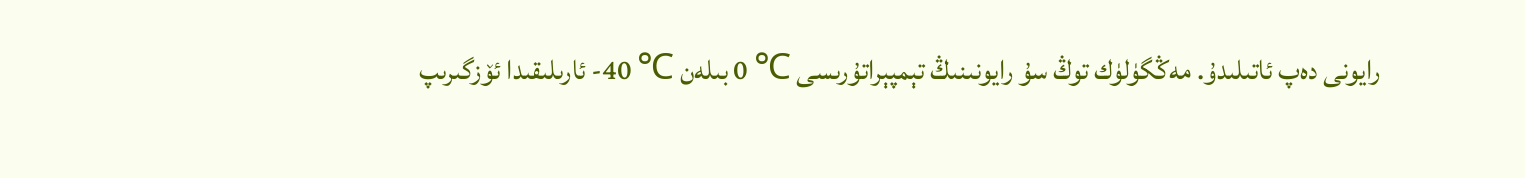رايونى دەپ ئاتىلىدۇ. مەڭگۈلۈك توڭ سۇ رايونىنىڭ تېمپېراتۇرىسى ℃ 0 بىلەن ℃ 40- ئارىلىقىدا ئۆزگىرىپ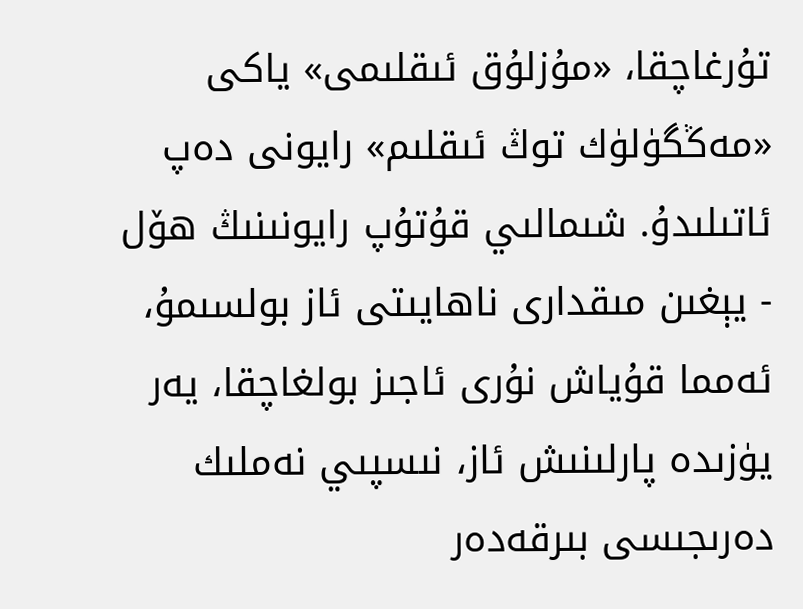تۇرغاچقا، «مۇزلۇق ئىقلىمى» ياكى «مەڭگۈلۈك توڭ ئىقلىم» رايونى دەپ ئاتىلىدۇ. شىمالىي قۇتۇپ رايونىنىڭ ھۆل - يېغىن مىقدارى ناھايىتى ئاز بولسىمۇ، ئەمما قۇياش نۇرى ئاجىز بولغاچقا، يەر يۈزىدە پارلىنىش ئاز، نىسپىي نەملىك دەرىجىسى بىرقەدەر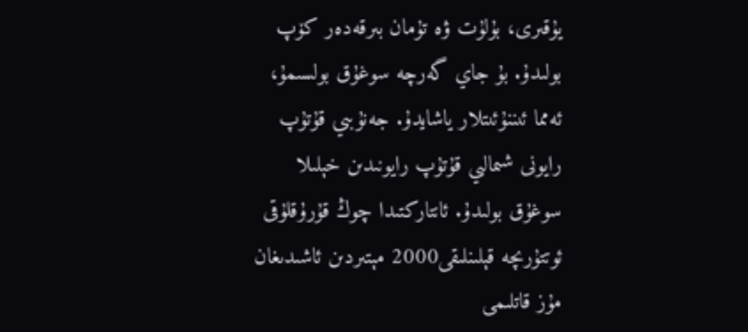يۇقىرى، بۇلۇت ۋە تۇمان بىرقەدەر كۆپ بولىدۇ. بۇ جاي گەرچە سوغۇق بولسىمۇ، ئەمما ئىننۇئىتلار ياشايدۇ. جەنۇبىي قۇتۇپ رايونى شىمالىي قۇتۇپ رايونىدىن خېلىلا سوغۇق بولىدۇ. ئانتاركتىدا چوڭ قۇرۇقلۇقى ئوتتۇرىچە قېلىنلىقى2000 مېتىردىن ئاشىدىغان مۇز قاتلىمى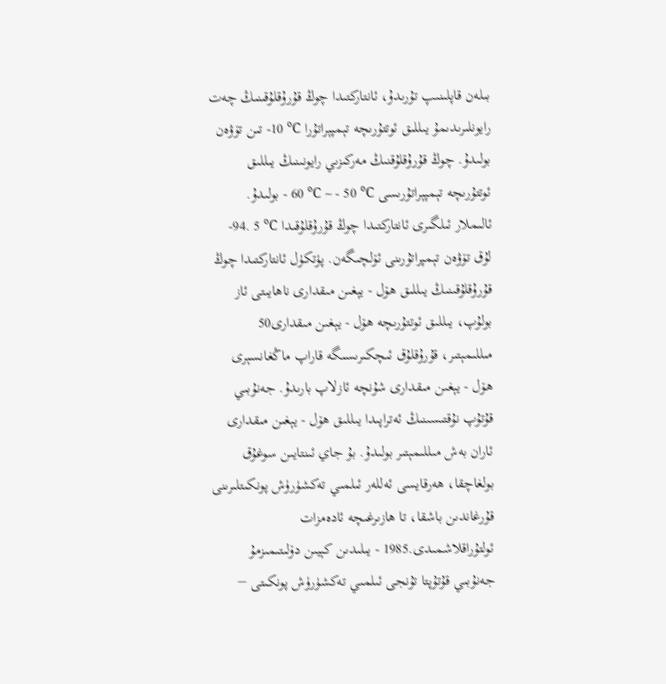بىلەن قاپلىنىپ تۇرىدۇ، ئانتاركتىدا چوڭ قۇرۇقلۇقىنىڭ چەت رايونلىرىدىمۇ يىللىق ئوتتۇرىچە تېمپېراتۇرا ℃ 10- تىن تۆۋەن بولىدۇ. چوڭ قۇرۇقلۇقنىڭ مەركىزىي رايونىنىڭ يىللىق ئوتتۇرىچە تېمپېراتۇرىسى ℃ 50 - ~ ℃ 60 - بولىدۇ. ئالىملار ئىلگىرى ئانتاركتىدا چوڭ قۇرۇقلۇقىدا ℃ 5 .94- لۇق تۆۋەن تېمپراتۇرىنى ئۆلچىگەن. پۈتكۈل ئانتاركتىدا چوڭ قۇرۇقلۇقىنىڭ يىللىق ھۆل - يېغىن مىقدارى ناھايىتى ئاز بولۇپ، يىللىق ئوتتۇرىچە ھۆل - يېغىن مىقدارى50 مىللىمېتىر، قۇرۇقلۇق ئىچكىرىسىگە قاراپ ماڭغانسېرى ھۆل - يېغىن مىقدارى شۇنچە ئازلاپ بارىدۇ. جەنۇبىي قۇتۇپ نۇقتىسىنىڭ ئەتراپىدا يىللىق ھۆل - يېغىن مىقدارى ئاران بەش مىللىمېتىر بولىدۇ. بۇ جاي ئىنتايىن سوغۇق بولغاچقا، ھەرقايسى ئەللەر ئىلمىي تەكشۈرۈش پونكىتلىرىنى قۇرغاندىن باشقا، تا ھازىرغىچە ئادەمزات ئولتۇراقلاشمىدى.1985 - يىلىدىن كېيىن دۆلىتىمىزمۇ جەنۇبىي قۇتۇپتا تۇنجى ئىلمىي تەكشۈرۈش پونكىتى −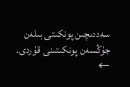سەددىچىن پونكىتى بىلەن جۇڭسەن پونكىتىنى قۇردى.
←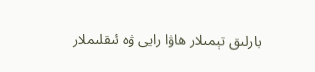بارلىق تېمىلار ھاۋا رايى ۋە ئىقلىملار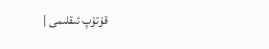قۇتۇپ ئىقلىمى |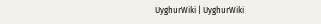UyghurWiki | UyghurWiki